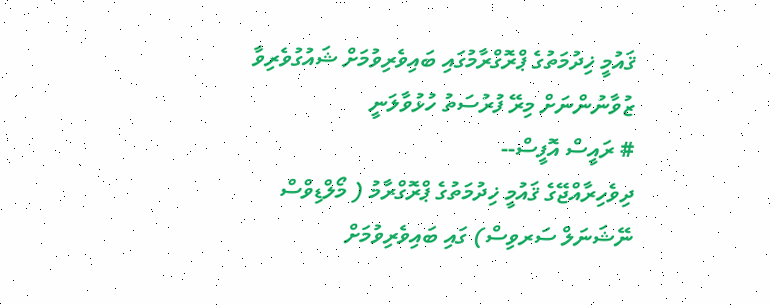ޤައުމީ ޚިދުމަތުގެ ޕްރޮގްރާމުގައި ބައިވެރިވުމަށް ޝައުގުވެރިވާ ޒުވާނުންނަށް މިރޭ ފުރުސަތު ހުޅުވާލަނީ
# ރައީސް އޮފީސް--
ދިވެހިރާއްޖޭގެ ޤައުމީ ޚިދުމަތުގެ ޕްރޮގްރާމު ( މޯލްޑިވްސް ނޭޝަނަލް ސަރވިސް) ގައި ބައިވެރިވުމަށް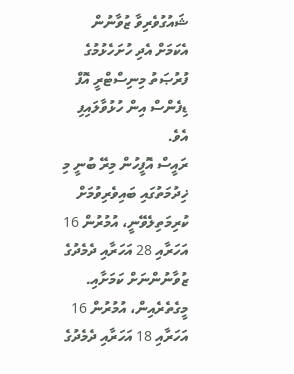ޝައުގުވެރިވާ ޒުވާނުން އެކަމަށް އެދި ހުށަހެޅުމުގެ ފުރުޞަތު މިނިސްޓްރީ އޮފް ޑިފެންސް އިން ހުޅުވާލައިފި އެވެ.
ރައީސް އޮފީހުން މިރޭ ބުނީ މި ޚިދުމަތުގައި ބައިވެރިވުމަށް ކުރިމަތިލެވޭނީ، އުމުރުން 16 އަހަރާއި 28 އަހަރާއި ދެމެދުގެ ޒުވާނުންނަށް ކަމަށާއި. މީގެތެރެއިން، އުމުރުން 16 އަހަރާއި 18 އަހަރާއި ދެމެދުގެ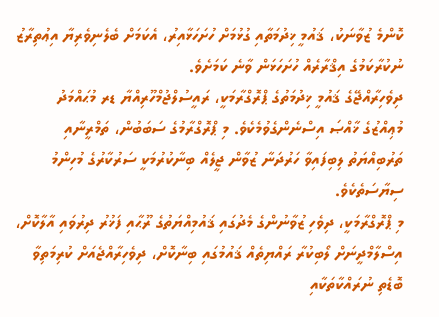ކޮންމެ ޒުވާނަކު، ޤައުމީ ޚިދުމަތާއި ގުޅުމަށް ހުށަހަޅާއިރު، އެކަމަށް ބެލެނިވެރިޔާ އިޢުތިރާޒު ނުކުރާކަމުގެ އިޤްރާރެއް ހުށަހަޅަން ވާނެ ކަމަށެވެ.
ދިވެހިރާއްޖޭގެ ޤައުމީ ޚިދުމަތުގެ ޕްރޮގްރާމަކީ، ރައީސުލްޖުމްހޫރިއްޔާ ޑރ މުޙައްމަދު މުޢިއްޒުގެ ޚާއްޞަ އިސްނެންގެވުމެކެވެ. މި ޕްރޮގްރާމުގެ ސަބަބުން، ތަމްރީނާއި ތަރުބިއްޔަތު ލިބިފައިވާ ހަރުދަނާ ޒުވާން ޖީލެއް ބިނާކުރުމަކީ ސަރުކާރުގެ މުހިންމު ސިޔާސަތެކެވެ.
މި ޕްރޮގްރާމަކީ، ދިވެހި ޒުވާނުންގެ މެދުގައި ޤައުމިއްޔަތުގެ ރޫޙާއި ފަޚުރު ދިރުވައި އާލާކޮށް، އިސްލާމްދީނަށް ލޯބިކުރާ ރައްޔިތެއް ޤައުމުގައި ބިނާކޮށް، ދިވެހިރާއްޖެއަށް ކުރިމަތިވާ ބޮޑެތި ނުރައްކާތަކާއި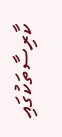ކާރިސާތަކުގައި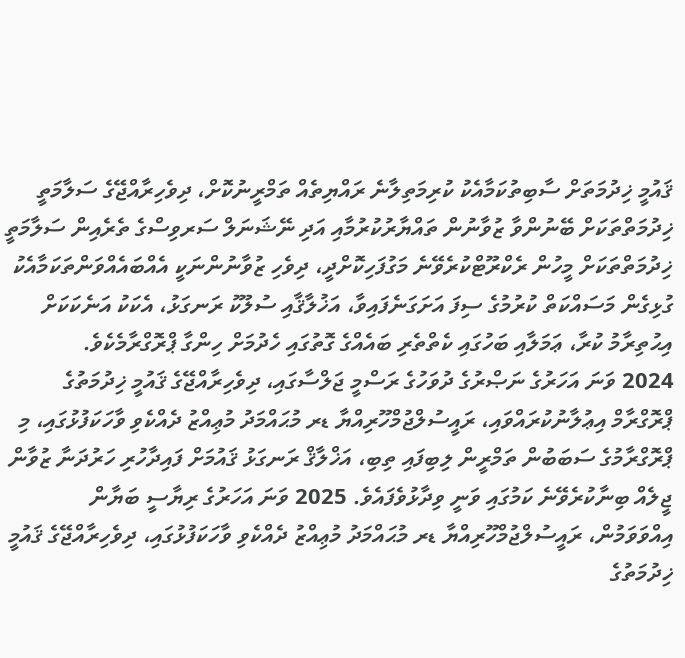ޤައުމީ ޚިދުމަތަށް ސާބިތުކަމާއެކު ކުރިމަތިލާނެ ރައްޔިތެއް ތަމްރީނުކޮށް، ދިވެހިރާއްޖޭގެ ސަލާމަތީ ޚިދުމަތްތަކަށް ބޭނުންވާ ޒުވާނުން ތައްޔާރުކުރުމާއި އަދި ނޭޝަނަލް ސަރވިސްގެ ތެރެއިން ސަލާމަތީ ޚިދުމަތްތަކަށް މީހުން ރެކްރޫޓްކުރެވޭނެ މަގުފަހިކޮށްދީ، ދިވެހި ޒުވާނުންނަކީ އެއްބައެއްވަންތަކަމާއެކު ގުޅިގެން މަސައްކަތް ކުރުމުގެ ސިފަ އަށަގަނެފައިވާ، އަޚުލާޤާއި ސުލޫކު ރަނގަޅު، އެކަކު އަނެކަކަށް އިޙުތިރާމު ކުރާ، ޢަމަލާއި ބަހުގައި ކެތްތެރި ބައެއްގެ ގޮތުގައި ހެދުމަށް ހިންގާ ޕްރޮގްރާމެކެވެ.
2024 ވަނަ އަހަރުގެ ނަޞްރުގެ ދުވަހުގެ ރަސްމީ ޖަލްސާގައި، ދިވެހިރާއްޖޭގެ ޤައުމީ ޚިދުމަތުގެ ޕްރޮގްރާމް އިޢުލާނުކުރައްވައި، ރައީސުލްޖުމްހޫރިއްޔާ ޑރ މުޙައްމަދު މުޢިއްޒު ދެއްކެވި ވާހަކަފުޅުގައި، މި ޕްރޮގްރާމުގެ ސަބަބުން ތަމްރީން ލިބިފައި ތިބި، އަޚްލާޤް ރަނގަޅު ޤައުމަށް ފައިދާހުރި ހަރުދަނާ ޒުވާން ޖީލެއް ބިނާކުރެވޭނެ ކަމުގައި ވަނީ ވިދާޅުވެފައެވެ. 2025 ވަނަ އަހަރުގެ ރިޔާސީ ބަޔާން އިއްވަވަމުން، ރައީސުލްޖުމްހޫރިއްޔާ ޑރ މުޙައްމަދު މުޢިއްޒު ދެއްކެވި ވާހަކަފުޅުގައި، ދިވެހިރާއްޖޭގެ ޤައުމީ ޚިދުމަތުގެ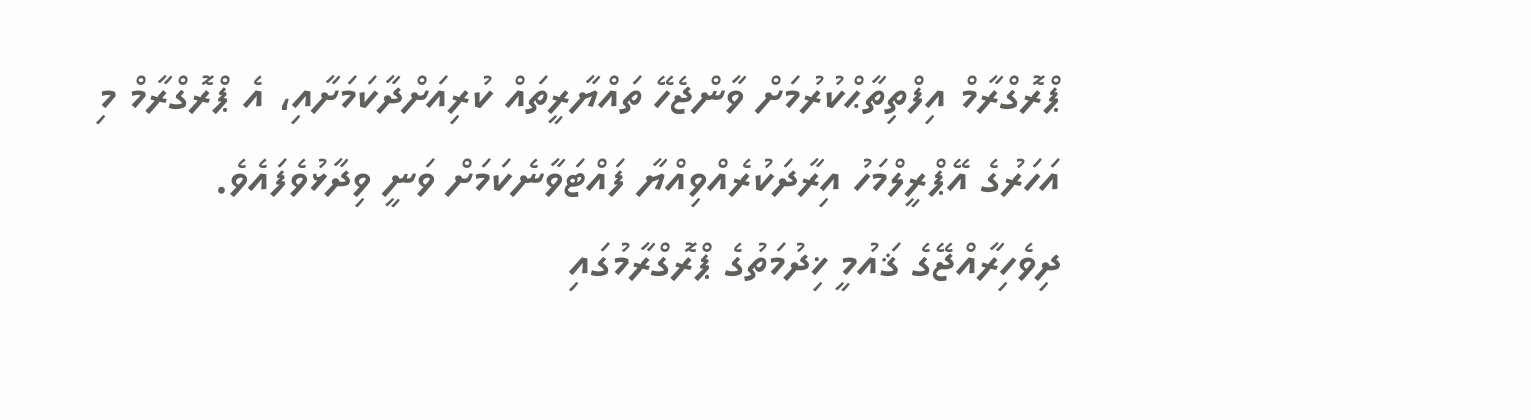ޕްރޮގްރާމް އިފްތިތާޙްކުރުމަށް ވާންޖެހޭ ތައްޔާރީތައް ކުރިއަށްދާކަމަށާއި، އެ ޕްރޮގްރާމް މި އަހަރުގެ އޭޕްރީލްމަހު އިރާދަކުރެއްވިއްޔާ ފައްޓަވާނެކަމަށް ވަނީ ވިދާޅުވެފައެވެ.
ދިވެހިރާއްޖޭގެ ޤައުމީ ޚިދުމަތުގެ ޕްރޮގްރާމުގައި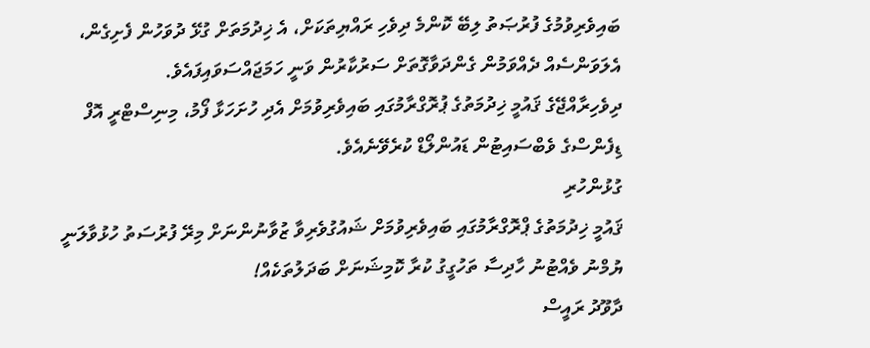ބައިވެރިވުމުގެ ފުރުޞަތު ލިބޭ ކޮންމެ ދިވެހި ރައްޔިތަކަށް، އެ ޚިދުމަތަށް ގުޅޭ ދުވަހުން ފެށިގެން، އެލަވަންސެއް ދެއްވަމުން ގެންދަވާގޮތަށް ސަރުކާރުން ވަނީ ހަމަޖައްސަވައިފައެވެ.
ދިވެހިރާއްޖޭގެ ޤައުމީ ޚިދުމަތުގެ ޕުރޮގްރާމުގައި ބައިވެރިވުމަށް އެދި ހުށަހަޅާ ފޯމު، މިނިސްޓްރީ އޮފް ޑިފެންސްގެ ވެބްސައިޓުން ޑައުންލޯޑް ކުރެވޭނެއެވެ.
ގުޅުންހުރި
ޤައުމީ ޚިދުމަތުގެ ޕްރޮގްރާމުގައި ބައިވެރިވުމަށް ޝައުގުވެރިވާ ޒުވާނުންނަށް މިރޭ ފުރުސަތު ހުޅުވާލަނީ
ޔުމްނު ވެއްޓުނު ހާދިސާ ތަހުގީގު ކުރާ ކޮމިޝަނަށް ބަދަލުތަކެއް!
ދާވޫދު ރައީސް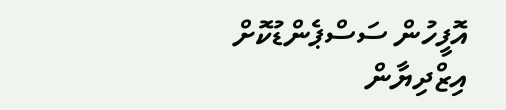އޮފީހުން ސަސްޕެންޑުކޮށް އިޒްދިޔާން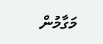މަގާމުން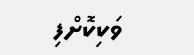ވަކިކޮށްފި